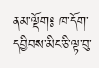ནམ་ལྡོག༔ ཁ་དོག་དབྱིབས་མིང་ཅི་ལྟ་བུ་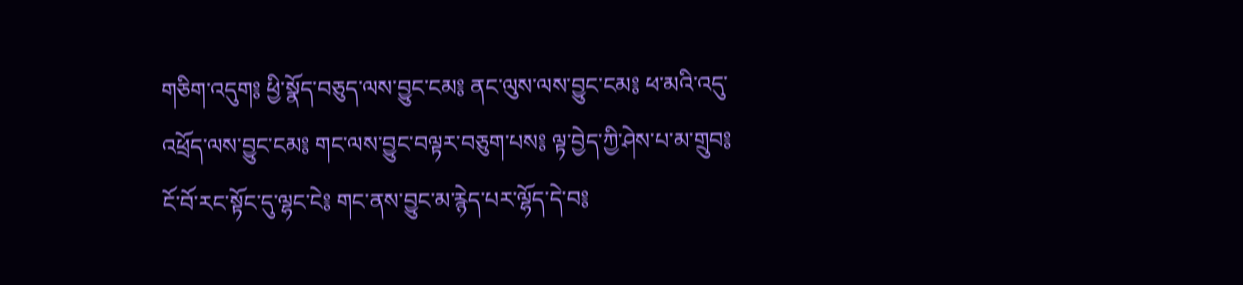གཅིག་འདུག༔ ཕྱི་སྣོད་བཅུད་ལས་བྱུང་ངམ༔ ནང་ལུས་ལས་བྱུང་ངམ༔ ཕ་མའི་འདུ་འཕྲོད་ལས་བྱུང་ངམ༔ གང་ལས་བྱུང་བལྟར་བཅུག་པས༔ ལྟ་བྱེད་ཀྱི་ཤེས་པ་མ་གྲུབ༔ ངོ་བོ་རང་སྟོང་དུ་ལྷང་ངེ༔ གང་ནས་བྱུང་མ་རྙེད་པར་ལྷོད་དེ་བ༔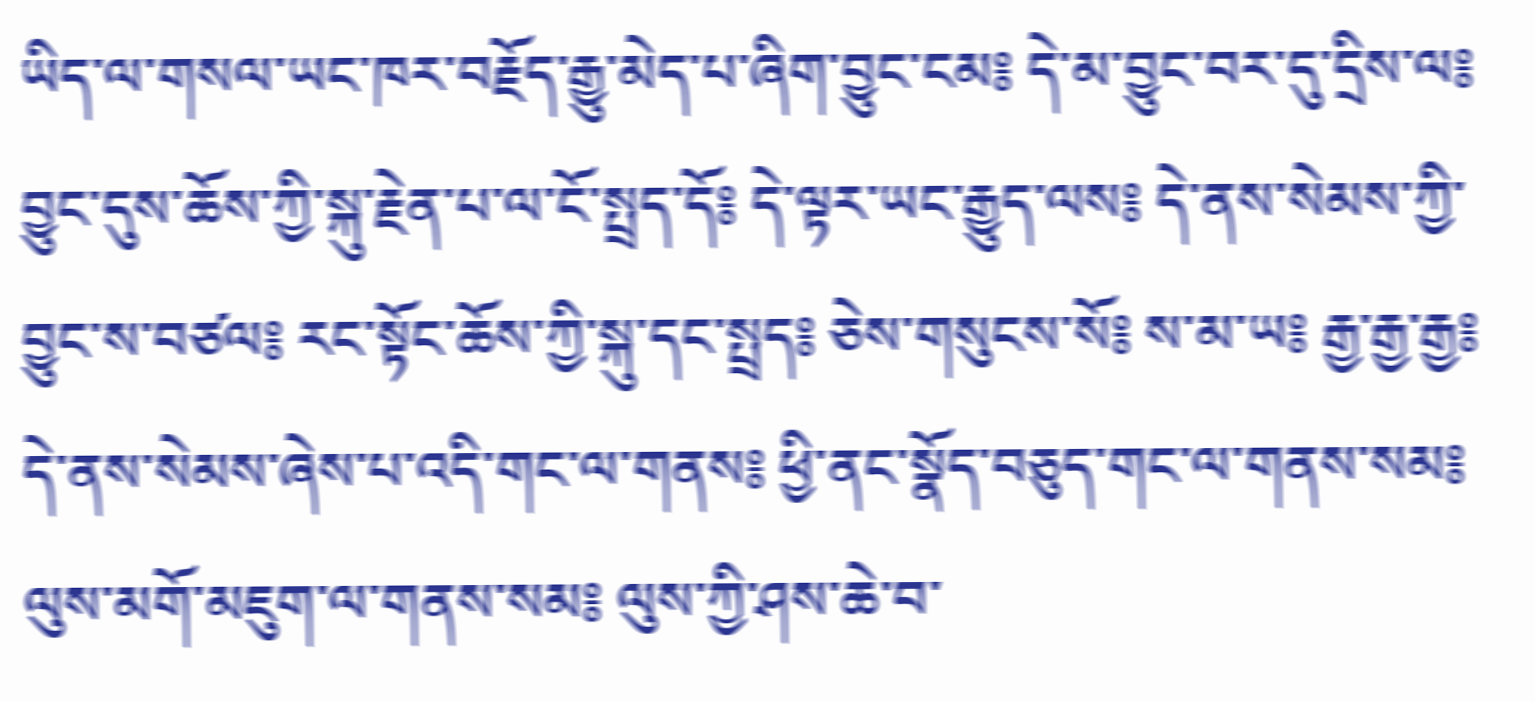ཡིད་ལ་གསལ་ཡང་ཁར་བརྗོད་རྒྱུ་མེད་པ་ཞིག་བྱུང་ངམ༔ དེ་མ་བྱུང་བར་དུ་དྲིས་ལ༔ བྱུང་དུས་ཆོས་ཀྱི་སྐུ་རྗེན་པ་ལ་ངོ་སྤྲད་དོ༔ དེ་ལྟར་ཡང་རྒྱུད་ལས༔ དེ་ནས་སེམས་ཀྱི་བྱུང་ས་བཙལ༔ རང་སྟོང་ཆོས་ཀྱི་སྐུ་དང་སྤྲད༔ ཅེས་གསུངས་སོ༔ ས་མ་ཡ༔ རྒྱ་རྒྱ་རྒྱ༔ དེ་ནས་སེམས་ཞེས་པ་འདི་གང་ལ་གནས༔ ཕྱི་ནང་སྣོད་བཅུད་གང་ལ་གནས་སམ༔ ལུས་མགོ་མཇུག་ལ་གནས་སམ༔ ལུས་ཀྱི་ཤས་ཆེ་བ་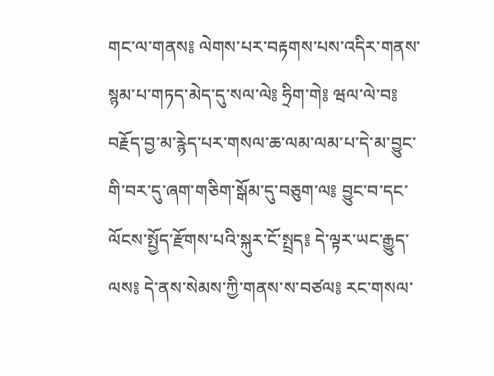གང་ལ་གནས༔ ལེགས་པར་བརྟགས་པས་འདིར་གནས་སྙམ་པ་གཏད་མེད་དུ་སལ་ལེ༔ ཧྲིག་གེ༔ ཝལ་ལེ་བ༔ བརྗོད་བྱ་མ་རྙེད་པར་གསལ་ཆ་ལམ་ལམ་པ་དེ་མ་བྱུང་གི་བར་དུ་ཞག་གཅིག་སྒོམ་དུ་བཅུག་ལ༔ བྱུང་བ་དང་ལོངས་སྤྱོད་རྫོགས་པའི་སྐུར་ངོ་སྤྲད༔ དེ་ལྟར་ཡང་རྒྱུད་ལས༔ དེ་ནས་སེམས་ཀྱི་གནས་ས་བཙལ༔ རང་གསལ་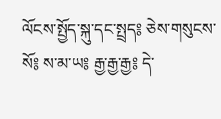ལོངས་སྤྱོད་སྐུ་དང་སྤྲད༔ ཅེས་གསུངས་སོ༔ ས་མ་ཡ༔ རྒྱ་རྒྱ་རྒྱ༔ དེ་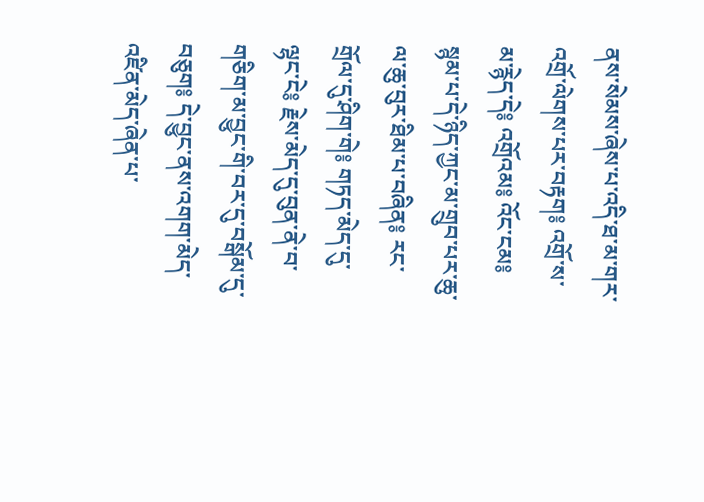ནས་སེམས་ཞེས་པ་འདི་ཐ་མ་གར་འགྲོ་ལེགས་པར་བརྟག༔ འགྲོ་ས་མ་རྙེད་དེ༔ འགྲོའམ༔ འོང་ངམ༔ སྙམ་པ་དེ་ཉིད་ཀྱང་མ་གྲུབ་པར་ཆུ་ལ་ཆུ་བུར་ཐིམ་པ་བཞིན༔ རང་གྲོལ་དུ་ཤིག་གེ༔ གཏད་མེད་དུ་ལྷང་ངེ༔ རྗེས་མེད་དུ་བུན་ནེ་བ་གཅིག་མ་བྱུང་གི་བར་དུ་བསྒོམ་དུ་བཅུག༔ དེ་བྱུང་ནས་འགག་མེད་འཛིན་མེད་ཞེན་པ་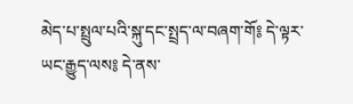མེད་པ་སྤྲུལ་པའི་སྐུ་དང་སྤྲད་ལ་བཞག་གོ༔ དེ་ལྟར་ཡང་རྒྱུད་ལས༔ དེ་ནས་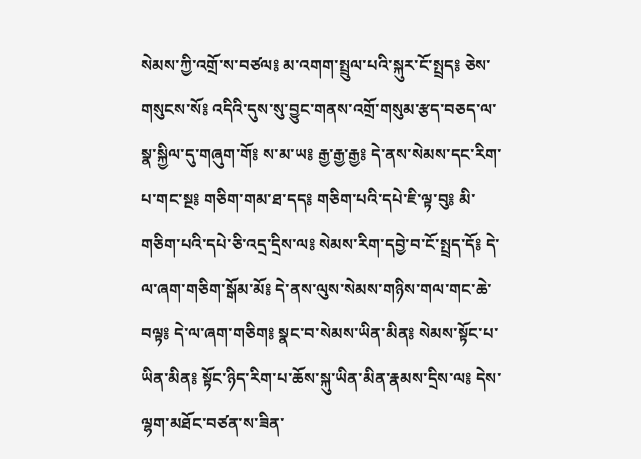སེམས་ཀྱི་འགྲོ་ས་བཙལ༔ མ་འགག་སྤྲུལ་པའི་སྐུར་ངོ་སྤྲད༔ ཅེས་གསུངས་སོ༔ འདིའི་དུས་སུ་བྱུང་གནས་འགྲོ་གསུམ་རྩད་བཅད་ལ་སྣ་སྐྱིལ་དུ་གཞུག་གོ༔ ས་མ་ཡ༔ རྒྱ་རྒྱ་རྒྱ༔ དེ་ནས་སེམས་དང་རིག་པ་གང་སྔ༔ གཅིག་གམ་ཐ་དད༔ གཅིག་པའི་དཔེ་ཇི་ལྟ་བུ༔ མི་གཅིག་པའི་དཔེ་ཅི་འདྲ་དྲིས་ལ༔ སེམས་རིག་དབྱེ་བ་ངོ་སྤྲད་དོ༔ དེ་ལ་ཞག་གཅིག་སྒོམ་མོ༔ དེ་ནས་ལུས་སེམས་གཉིས་གལ་གང་ཆེ་བལྟ༔ དེ་ལ་ཞག་གཅིག༔ སྣང་བ་སེམས་ཡིན་མིན༔ སེམས་སྟོང་པ་ཡིན་མིན༔ སྟོང་ཉིད་རིག་པ་ཆོས་སྐུ་ཡིན་མིན་རྣམས་དྲིས་ལ༔ དེས་ལྷག་མཐོང་བཙན་ས་ཟིན་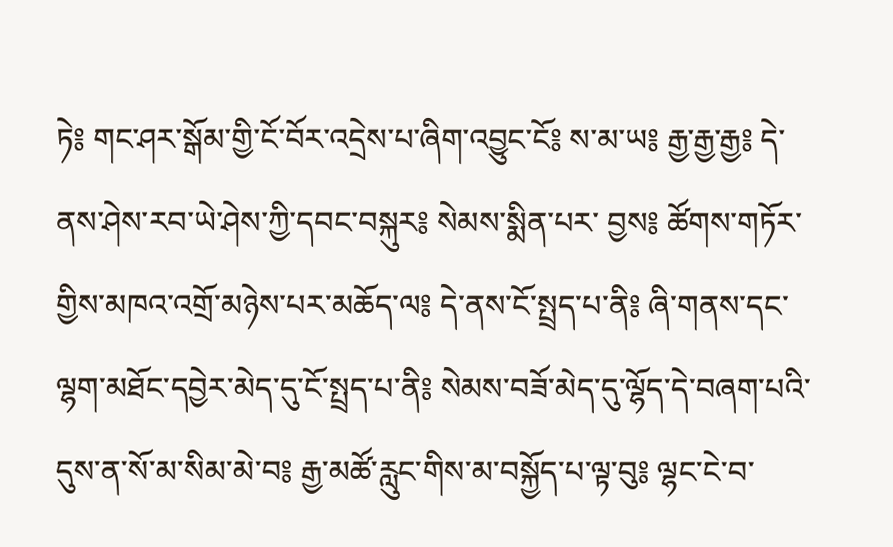ཏེ༔ གང་ཤར་སྒོམ་གྱི་ངོ་བོར་འདྲེས་པ་ཞིག་འབྱུང་ངོ༔ ས་མ་ཡ༔ རྒྱ་རྒྱ་རྒྱ༔ དེ་ནས་ཤེས་རབ་ཡེ་ཤེས་ཀྱི་དབང་བསྐུར༔ སེམས་སྨིན་པར་ བྱས༔ ཚོགས་གཏོར་གྱིས་མཁའ་འགྲོ་མཉེས་པར་མཆོད་ལ༔ དེ་ནས་ངོ་སྤྲད་པ་ནི༔ ཞི་གནས་དང་ལྷག་མཐོང་དབྱེར་མེད་དུ་ངོ་སྤྲད་པ་ནི༔ སེམས་བཟོ་མེད་དུ་ལྷོད་དེ་བཞག་པའི་དུས་ན་སོ་མ་སིམ་མེ་བ༔ རྒྱ་མཚོ་རླུང་གིས་མ་བསྐྱོད་པ་ལྟ་བུ༔ ལྷང་ངེ་བ་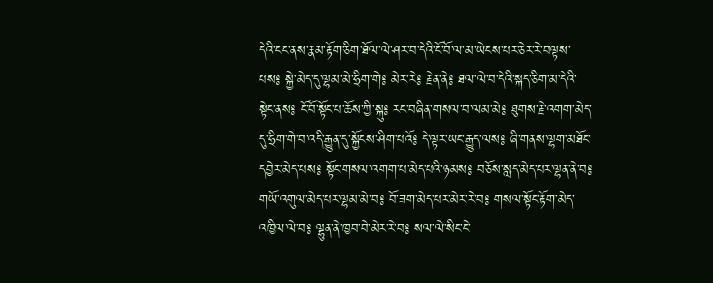དེའི་ངང་ནས་རྣམ་རྟོག་ཅིག་ཐོལ་ལེ་ཤར་བ་དེའི་ངོ་བོ་ལ་མ་ཡེངས་པར་ཅེར་རེ་བལྟས་པས༔ སྐྱེ་མེད་དུ་ལྷམ་མེ་ཧྲིག་གེ༔ མེར་རེ༔ རྗེན་ནེ༔ ཐལ་ལེ་བ་དེའི་སྐད་ཅིག་མ་དེའི་སྟེང་ནས༔ ངོ་བོ་སྟོང་པ་ཆོས་ཀྱི་སྐུ༔ རང་བཞིན་གསལ་བ་ལམ་མེ༔ ཐུགས་རྗེ་འགག་མེད་དུ་ཧྲིག་གེ་བ་འདི་རྒྱུན་དུ་སྐྱོངས་ཤིག་པའོ༔ དེ་ལྟར་ཡང་རྒྱུད་ལས༔ ཞི་གནས་ལྷག་མཐོང་དབྱེར་མེད་པས༔ སྟོང་གསལ་འགག་པ་མེད་པའི་ཉམས༔ བཅོས་སླད་མེད་པར་ལྷན་ནེ་བ༔ གཡོ་འགུལ་མེད་པར་ལྷམ་མེ་བ༔ བོ་ཟག་མེད་པར་མེར་རེ་བ༔ གསལ་སྟོང་རྟོག་མེད་འཁྱིལ་ལེ་བ༔ ལྷུན་ནེ་ཁྱབ་བེ་མེར་རེ་བ༔ སལ་ལེ་སིང་ངེ་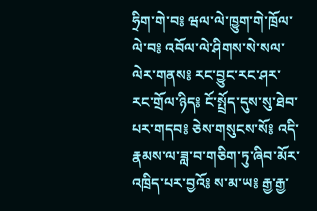ཧྲིག་གེ་བ༔ ཝལ་ལེ་ཁྱུག་གེ་ཁྲོལ་ལེ་བ༔ འབོལ་ལེ་ཤིགས་སེ་སལ་ལེར་གནས༔ རང་བྱུང་རང་ཤར་རང་གྲོལ་ཉིད༔ ངོ་སྤྲོད་དུས་སུ་ཐེབ་པར་གདབ༔ ཅེས་གསུངས་སོ༔ འདི་རྣམས་ལ་ཟླ་བ་གཅིག་ཏུ་ཞིབ་མོར་འཁྲིད་པར་བྱའོ༔ ས་མ་ཡ༔ རྒྱ་རྒྱ་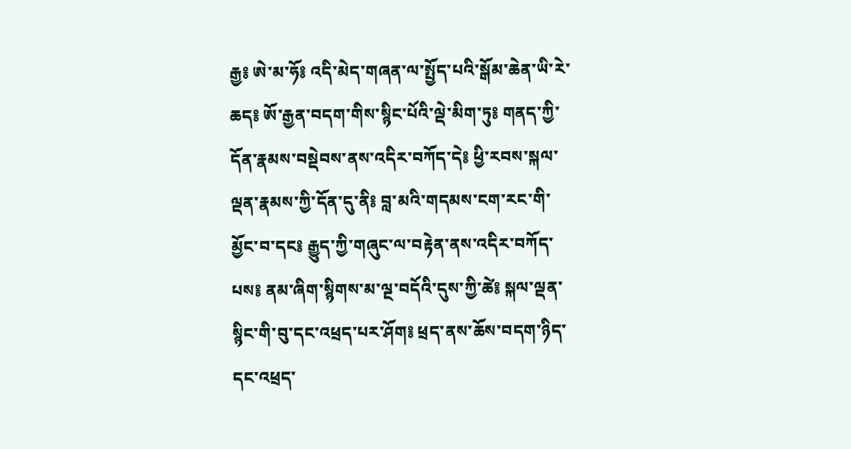རྒྱ༔ ཨེ་མ་ཧོ༔ འདི་མེད་གཞན་ལ་སྤྱོད་པའི་སྒོམ་ཆེན་ཡི་རེ་ཆད༔ ཨོ་རྒྱན་བདག་གིས་སྙིང་པོའི་ལྡེ་མིག་ཏུ༔ གནད་ཀྱི་དོན་རྣམས་བསྡེབས་ནས་འདིར་བཀོད་དེ༔ ཕྱི་རབས་སྐལ་ལྡན་རྣམས་ཀྱི་དོན་དུ་ནི༔ བླ་མའི་གདམས་ངག་རང་གི་མྱོང་བ་དང༔ རྒྱུད་ཀྱི་གཞུང་ལ་བརྟེན་ནས་འདིར་བཀོད་པས༔ ནམ་ཞིག་སྙིགས་མ་ལྔ་བདོའི་དུས་ཀྱི་ཚེ༔ སྐལ་ལྡན་སྙིང་གི་བུ་དང་འཕྲད་པར་ཤོག༔ ཕྲད་ནས་ཆོས་བདག་ཉིད་དང་འཕྲད་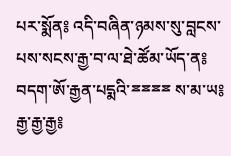པར་སྨོན༔ འདི་བཞིན་ཉམས་སུ་བླངས་པས་སངས་རྒྱ་བ་ལ་ཐེ་ཚོམ་ཡོད་ན༔ བདག་ཨོ་རྒྱན་པདྨའི་ྈྈྈྈ ས་མ་ཡ༔ རྒྱ་རྒྱ་རྒྱ༔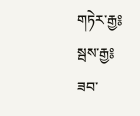གཏེར་རྒྱ༔ སྦས་རྒྱ༔ ཟབ་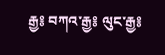རྒྱ༔ བཀའ་རྒྱ༔ ལུང་རྒྱ༔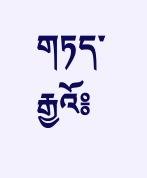གཏད་རྒྱའོ༔